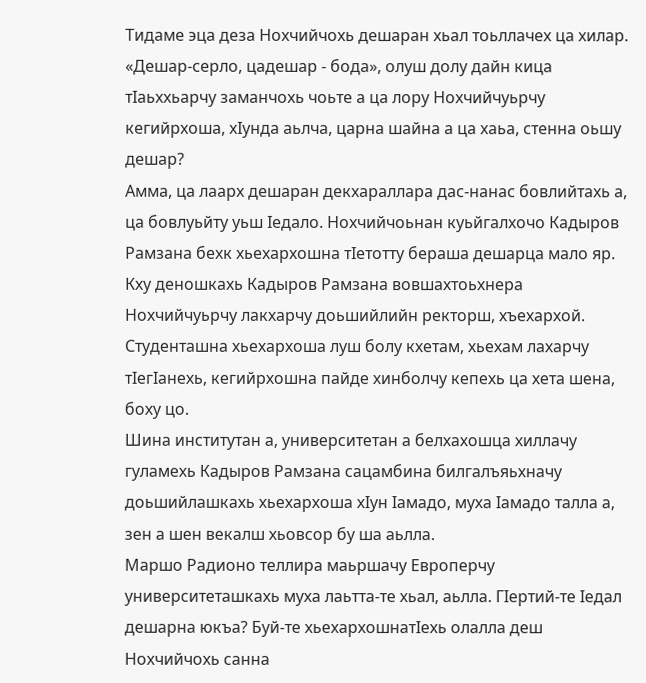Тидаме эца деза Нохчийчохь дешаран хьал тоьллачех ца хилар.
«Дешар-серло, цадешар - бода», олуш долу дайн кица тIаьххьарчу заманчохь чоьте а ца лору Нохчийчуьрчу кегийрхоша, хIунда аьлча, царна шайна а ца хаьа, стенна оьшу дешар?
Амма, ца лаарх дешаран декхараллара дас-нанас бовлийтахь а, ца бовлуьйту уьш Iедало. Нохчийчоьнан куьйгалхочо Кадыров Рамзана бехк хьехархошна тIетотту бераша дешарца мало яр.
Кху деношкахь Кадыров Рамзана вовшахтоьхнера Нохчийчуьрчу лакхарчу доьшийлийн ректорш, хъехархой. Студенташна хьехархоша луш болу кхетам, хьехам лахарчу тIегIанехь, кегийрхошна пайде хинболчу кепехь ца хета шена, боху цо.
Шина институтан а, университетан а белхахошца хиллачу гуламехь Кадыров Рамзана сацамбина билгалъяьхначу доьшийлашкахь хьехархоша хIун Iамадо, муха Iамадо талла а, зен а шен векалш хьовсор бу ша аьлла.
Маршо Радионо теллира маьршачу Европерчу университеташкахь муха лаьтта-те хьал, аьлла. ГIертий-те Iедал дешарна юкъа? Буй-те хьехархошнатIехь олалла деш Нохчийчохь санна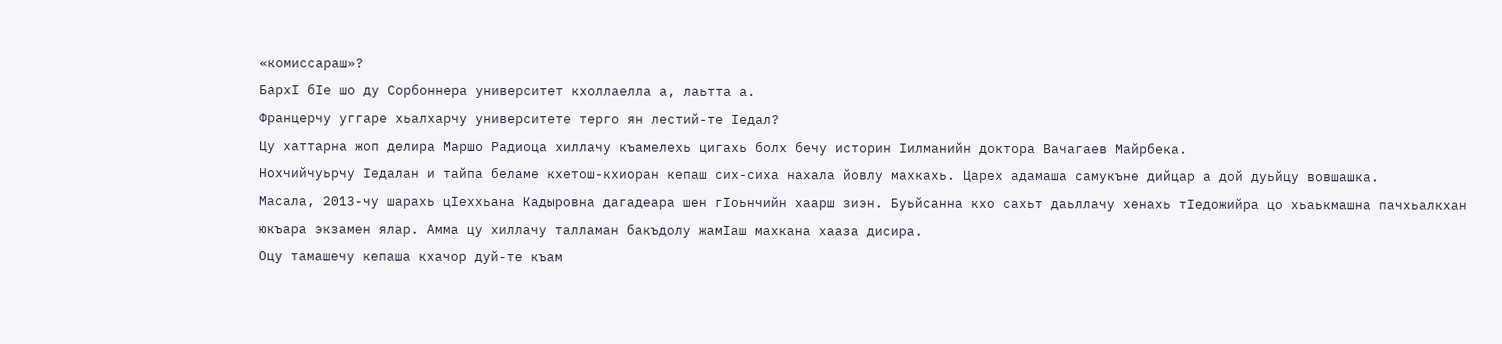«комиссараш»?
БархI бIе шо ду Сорбоннера университет кхоллаелла а, лаьтта а.
Францерчу уггаре хьалхарчу университете терго ян лестий-те Iедал?
Цу хаттарна жоп делира Маршо Радиоца хиллачу къамелехь цигахь болх бечу историн Iилманийн доктора Вачагаев Майрбека.
Нохчийчуьрчу Iедалан и тайпа беламе кхетош-кхиоран кепаш сих-сиха нахала йовлу махкахь. Царех адамаша самукъне дийцар а дой дуьйцу вовшашка.
Масала, 2013-чу шарахь цIеххьана Кадыровна дагадеара шен гIоьнчийн хаарш зиэн. Буьйсанна кхо сахьт даьллачу хенахь тIедожийра цо хьаькмашна пачхьалкхан юкъара экзамен ялар. Амма цу хиллачу талламан бакъдолу жамIаш махкана хааза дисира.
Оцу тамашечу кепаша кхачор дуй-те къам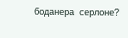боданера серлоне?